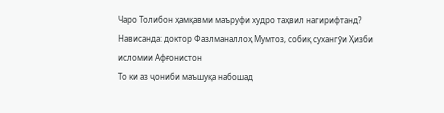Чаро Толибон ҳамқавми маъруфи худро таҳвил нагирифтанд?
Нависанда: доктор Фазлманаллоҳ Мумтоз, собиқ сухангӯи Ҳизби исломии Афғонистон
То ки аз ҷониби маъшуқа набошад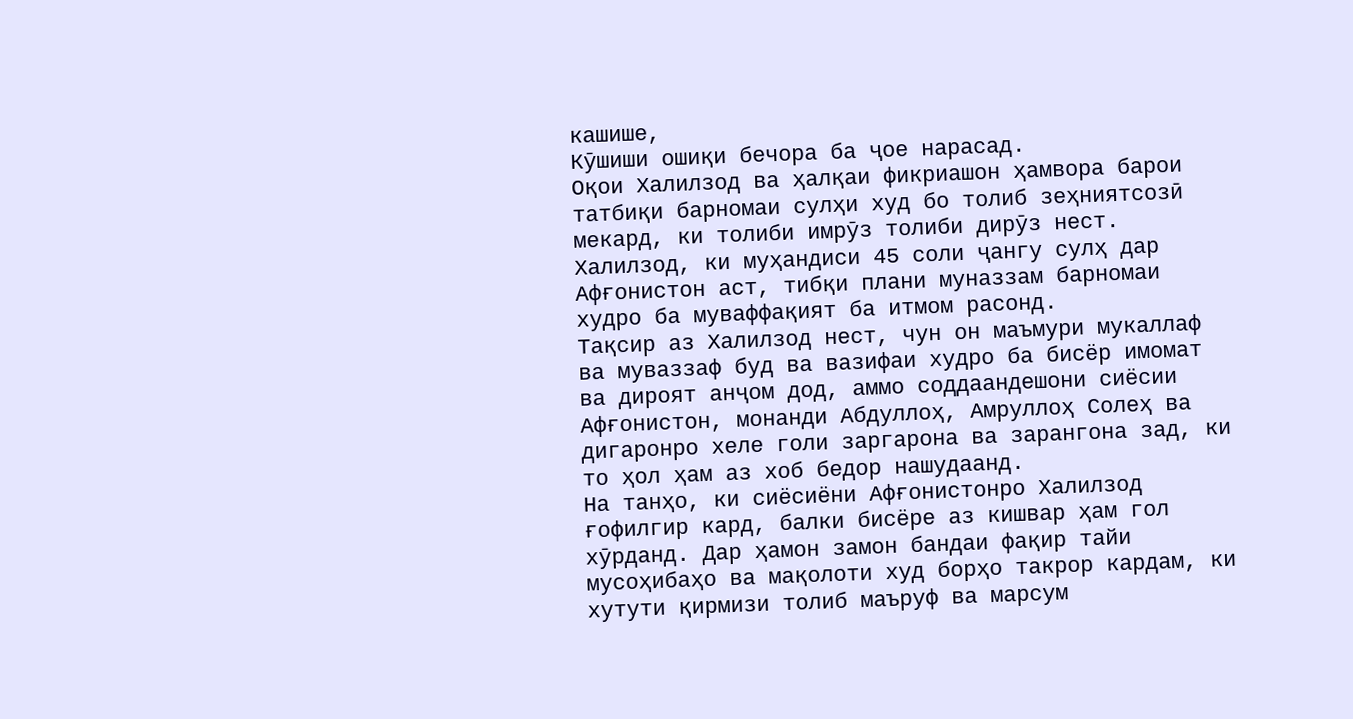кашише,
Кӯшиши ошиқи бечора ба ҷое нарасад.
Оқои Халилзод ва ҳалқаи фикриашон ҳамвора барои татбиқи барномаи сулҳи худ бо толиб зеҳниятсозӣ мекард, ки толиби имрӯз толиби дирӯз нест. Халилзод, ки муҳандиси 45 соли ҷангу сулҳ дар Афғонистон аст, тибқи плани муназзам барномаи худро ба муваффақият ба итмом расонд.
Тақсир аз Халилзод нест, чун он маъмури мукаллаф ва муваззаф буд ва вазифаи худро ба бисёр имомат ва дироят анҷом дод, аммо соддаандешони сиёсии Афғонистон, монанди Абдуллоҳ, Амруллоҳ Солеҳ ва дигаронро хеле голи заргарона ва зарангона зад, ки то ҳол ҳам аз хоб бедор нашудаанд.
На танҳо, ки сиёсиёни Афғонистонро Халилзод ғофилгир кард, балки бисёре аз кишвар ҳам гол хӯрданд. Дар ҳамон замон бандаи фақир тайи мусоҳибаҳо ва мақолоти худ борҳо такрор кардам, ки хутути қирмизи толиб маъруф ва марсум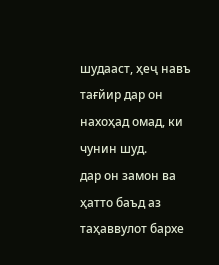шудааст, ҳеҷ навъ тағйир дар он нахоҳад омад, ки чунин шуд.
дар он замон ва ҳатто баъд аз таҳаввулот бархе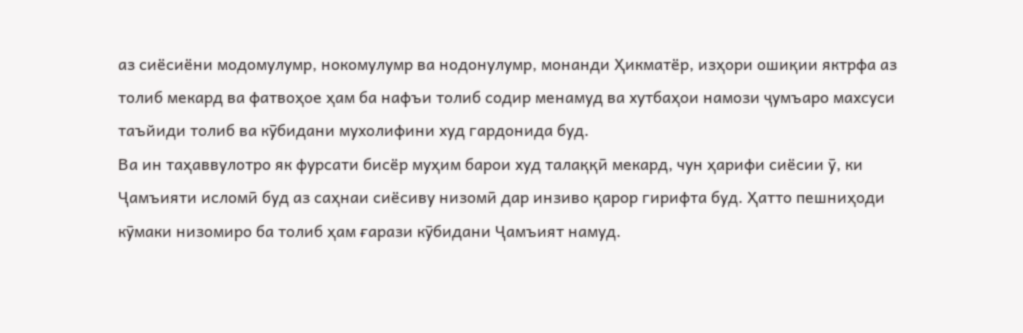аз сиёсиёни модомулумр, нокомулумр ва нодонулумр, монанди Ҳикматёр, изҳори ошиқии яктрфа аз толиб мекард ва фатвоҳое ҳам ба нафъи толиб содир менамуд ва хутбаҳои намози ҷумъаро махсуси таъйиди толиб ва кӯбидани мухолифини худ гардонида буд.
Ва ин таҳаввулотро як фурсати бисёр муҳим барои худ талаққӣ мекард, чун ҳарифи сиёсии ӯ, ки Ҷамъияти исломӣ буд аз саҳнаи сиёсиву низомӣ дар инзиво қарор гирифта буд. Ҳатто пешниҳоди кӯмаки низомиро ба толиб ҳам ғарази кӯбидани Ҷамъият намуд.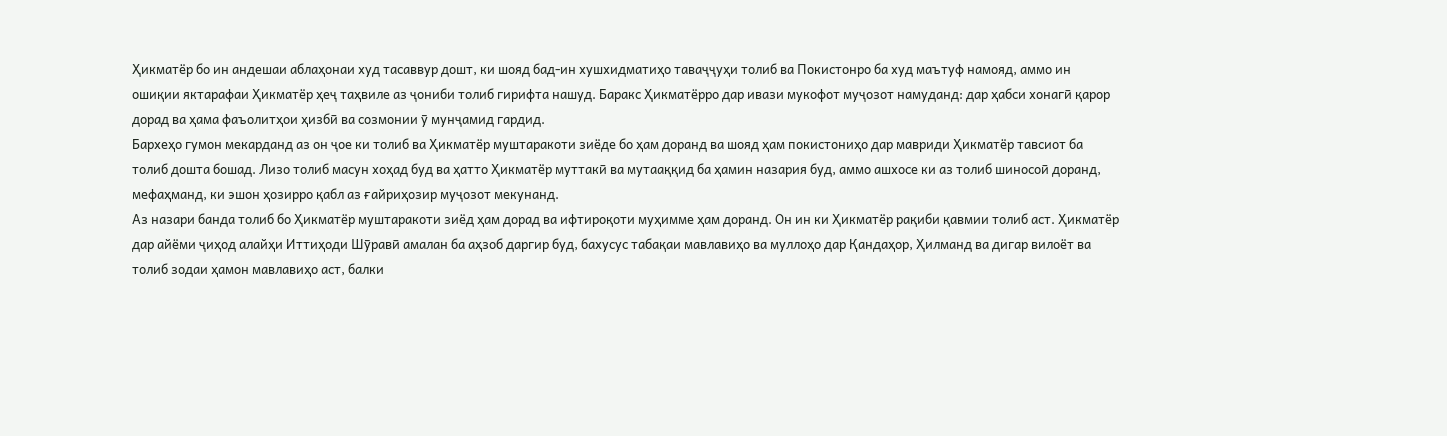Ҳикматёр бо ин андешаи аблаҳонаи худ тасаввур дошт, ки шояд бад-ин хушхидматиҳо таваҷҷуҳи толиб ва Покистонро ба худ маътуф намояд, аммо ин ошиқии яктарафаи Ҳикматёр ҳеҷ таҳвиле аз ҷониби толиб гирифта нашуд. Баракс Ҳикматёрро дар ивази мукофот муҷозот намуданд: дар ҳабси хонагӣ қарор дорад ва ҳама фаъолитҳои ҳизбӣ ва созмонии ӯ мунҷамид гардид.
Бархеҳо гумон мекарданд аз он ҷое ки толиб ва Ҳикматёр муштаракоти зиёде бо ҳам доранд ва шояд ҳам покистониҳо дар мавриди Ҳикматёр тавсиот ба толиб дошта бошад. Лизо толиб масун хоҳад буд ва ҳатто Ҳикматёр муттакӣ ва мутааққид ба ҳамин назария буд, аммо ашхосе ки аз толиб шиносоӣ доранд, мефаҳманд, ки эшон ҳозирро қабл аз ғайриҳозир муҷозот мекунанд.
Аз назари банда толиб бо Ҳикматёр муштаракоти зиёд ҳам дорад ва ифтироқоти муҳимме ҳам доранд. Он ин ки Ҳикматёр рақиби қавмии толиб аст. Ҳикматёр дар айёми ҷиҳод алайҳи Иттиҳоди Шӯравӣ амалан ба аҳзоб даргир буд, бахусус табақаи мавлавиҳо ва муллоҳо дар Қандаҳор, Ҳилманд ва дигар вилоёт ва толиб зодаи ҳамон мавлавиҳо аст, балки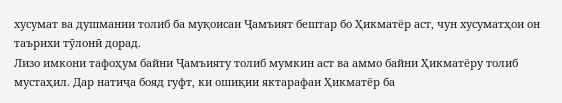хусумат ва душмании толиб ба муқоисаи Ҷамъият бештар бо Ҳикматёр аст, чун хусуматҳои он таърихи тӯлонӣ дорад.
Лизо имкони тафоҳум байни Ҷамъияту толиб мумкин аст ва аммо байни Ҳикматёру толиб мустаҳил. Дар натиҷа бояд гуфт, ки ошиқии яктарафаи Ҳикматёр ба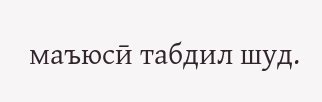маъюсӣ табдил шуд.